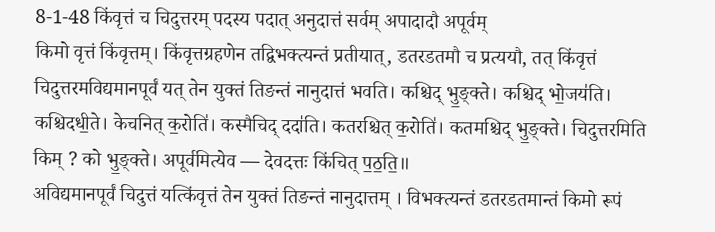8-1-48 किंवृत्तं च चिदुत्तरम् पदस्य पदात् अनुदात्तं सर्वम् अपादादौ अपूर्वम्
किमो वृत्तं किंवृत्तम्। किंवृत्तग्रहणेन तद्विभक्त्यन्तं प्रतीयात्, डतरडतमौ च प्रत्ययौ, तत् किंवृत्तं चिदुत्तरमविद्यमानपूर्वं यत् तेन युक्तं तिङन्तं नानुदात्तं भवति। कश्चिद् भु॒ङ्क्ते। कश्चिद् भो॒जय॑ति। कश्चिदधी॒ते। केचनित् क॒रोति॑। कस्मैचिद् ददा॑ति। कतरश्चित् क॒रोति॑। कतमश्चिद् भु॒ङ्क्ते। चिदुत्तरमिति किम् ? को भु॒ङ्क्ते। अपूर्वमित्येव — देवदत्तः किंचित् प॒ठ॒ति॒॥
अविद्यमानपूर्वं चिदुत्तं यत्किंवृत्तं तेन युक्तं तिङन्तं नानुदात्तम् । विभक्त्यन्तं डतरडतमान्तं किमो रूपं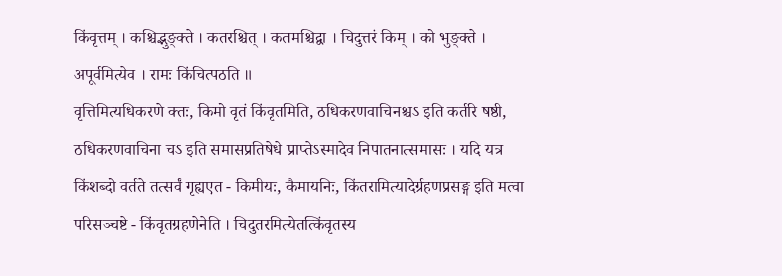किंवृत्तम् । कश्चिद्भुङ्क्ते । कतरश्चित् । कतमश्चिद्वा । चिदुत्तरं किम् । को भुङ्क्ते । अपूर्वमित्येव । रामः किंचित्पठति ॥
वृत्तिमित्यधिकरणे क्तः, किमो वृतं किंवृतमिति, ठधिकरणवाचिनश्चऽ इति कर्तरि षष्ठी, ठधिकरणवाचिना चऽ इति समासप्रतिषेधे प्राप्तेऽस्मादेव निपातनात्समासः । यदि यत्र किंशब्दो वर्तते तत्सर्वं गृह्यएत - किमीयः, कैमायनिः, किंतरामित्यादेर्ग्रहणप्रसङ्ग इति मत्वा परिसञ्चष्टे - किंवृतग्रहणेनेति । चिदुतरमित्येतत्किंवृतस्य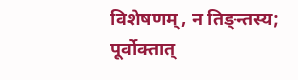विशेषणम्, न तिङ्न्तस्य; पूर्वोक्तात्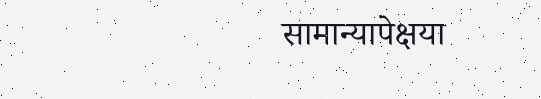सामान्यापेक्षया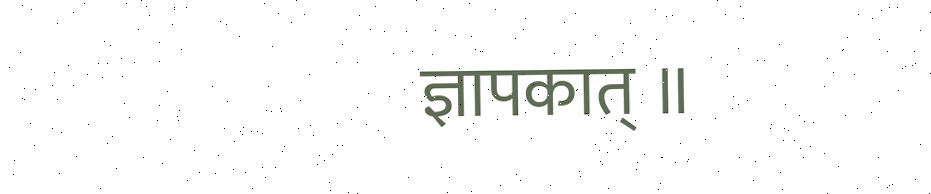ज्ञापकात् ॥